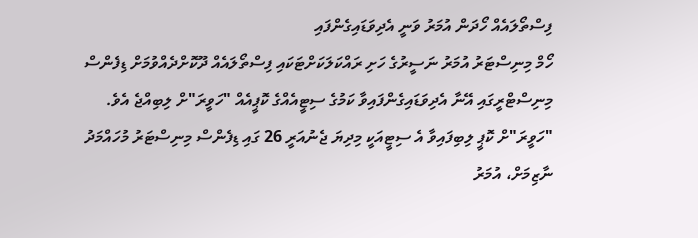ފިސްތޯލައެއް ހޯދަން އުމަރު ވަނީ އެދިވަޑައިގެންފައި
ހޯމް މިނިސްޓަރު އުމަރު ނަސީރުގެ ހަށި ރައްކަލަކަށްޓަކައި ފިސްތޯލައެއް ދޫކޮށްދެއްވުމަށް ޑިފެންސް މިނިސްޓްރީގައި އޭނާ އެދިވަޑައިގެންފައިވާ ކަމުގެ ސިޓީއެއްގެ ކޮޕީއެއް "ހަވީރަ"ށް ލިބިއްޖެ އެވެ.
"ހަވީރަ"ށް ކޮޕީ ލިބިފައިވާ އެ ސިޓީއަކީ މިދިޔަ ޖެނުއަރީ 26 ގައި ޑިފެންސް މިނިސްޓަރު މުހައްމަދު ނާޒިމަށް، އުމަރު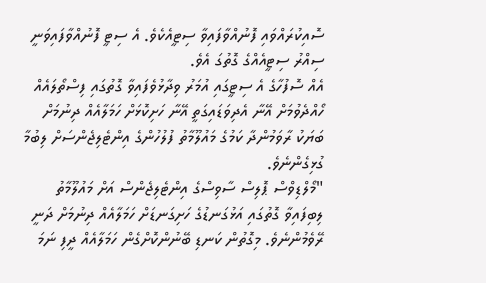ސޮއިކުރައްވައި ފޮނުއްވާފައިވާ ސިޓީއެކެވެ. އެ ސިޓީ ފޮނުއްވާފައިވަނީ ސިއްރު ސިޓީއެއްގެ ގޮތުގަ އެވެ.
އެއް ސޮފުހާގެ އެ ސިޓީގައި އުމަރު ވިދާޅުވެފައިވާ ގޮތުގައި ފިސްތޯލައެއް ހޯއްދެވުމަށް އޭނާ އެދިވަޑައިގަތީ އޭނާ ހަށިކޮޅަށް ހަމަލާއެއް ދިނުމަށް ބަޔަކު ރާވަމުންދާ ކަމުގެ މައުލޫމާތު ފުލުހުންގެ އިންޓެލިޖެންސަށް ލިބުމާ ގުޅިގެންނެވެ.
"މޯލްޑިވްސް ޕޮލިސް ސާވިސްގެ އިންޓެލިޖެންސް އަށް މައުލޫމާތު ލިބިފައިވާ ގޮތުގައި އަޅުގަނޑުގެ ހަށިގަނޑަށް ހަމަލާއެއް ދިނުމަށް ދަނީ ރޭވެމުންނެވެ. މިގޮތުން ކަނޑި ބޭނުންކޮށްގެން ހަމަލާއެއް ދީފި ނަމަ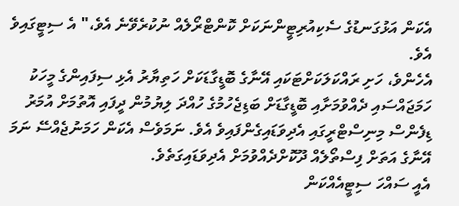އެކަން އަޅުގަނޑުގެ ސެކިއުރިޓީންނަކަށް ކޮންޓްރޯލެއް ނުކުރެވޭނެ އެވެ،" އެ ސިޓީގައިވެ އެވެ.
އެހެންވެ، ހަށި ރައްކަލަކަށްޓަކައި އޭނާގެ ބޮޑީގާޑަކަށް ހަތިޔާރު އެޅި ސިފައިންގެ މީހަކު ހަމަޖައްސައި ދެއްވުމަށާއި ބޮޑީގާޑަށް ބަޑިޖެހުމުގެ ހުއްދަ ލިޔުމުން ދީފައި އޮތުމަށް އުމަރު ޑިފެންސް މިނިސްޓްރީގައި އެދިވަޑައިގެންފައިވެ އެވެ. ނަމަވެސް އެކަން ހަމަނުޖެއްސޭ ނަމަ އޭނާގެ އަތަށް ފިސްތޯލެއް ދޫކޮށްދެއްވުމަށް އެދިވަޑައިގަތެވެ.
އެއީ ސައްހަ ސިޓީއެއްކަން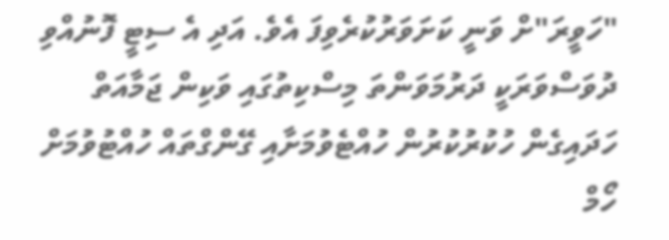"ހަވީރަ"ށް ވަނީ ކަށަވަރުކުރެވިފަ އެވެ. އަދި އެ ސިޓީ ފޮނުއްވި ދުވަސްވަރަކީ ދަރުމަވަންތަ މިސްކިތުގައި ވަކިން ޖަމާއަތް ހަދައިގެން ހުކުރުކުރުން ހުއްޓެވުމަށާއި ގޭންގްތައް ހުއްޓުވުމަށް ހޯމް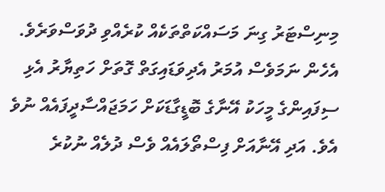މިނިސްޓަރު ގިނަ މަސައްކަތްތަކެއް ކުރެއްވި ދުވަސްވަރެވެ.
އެހެން ނަމަވެސް އުމަރު އެދިވަޑައިގަތް ގޮތަށް ހަތިޔާރު އެޅި ސިފައިންގެ މީހަކު އޭނާގެ ބޮޑީގާޑަކަށް ހަމަޖައްސާދީފައެއް ނުވެ އެވެ. އަދި އޭނާއަށް ފިސްތޯލައެއް ވެސް ދުލެއް ނުކުރެ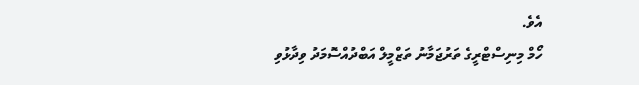އެވެ.
ހޯމް މިނިސްޓްރީގެ ތަރުޖަމާނު ތަޒްމީލް އަބްދުއްސޮމަދު ވިދާޅުވި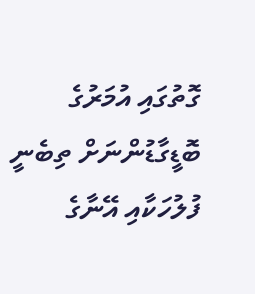ގޮތުގައި އުމަރުގެ ބޮޑީގާޑުންނަށް ތިބެނީ ފުލުހަކާއި އޭނާގެ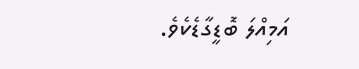އަމިއްލަ ބޮޑީގާޑެކެވެ.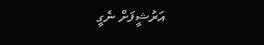އަރުޝީފަށް ނެގީ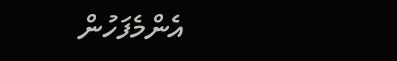އެންމެފަހުން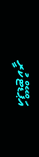އަޕްޑޭޓްކުރީ